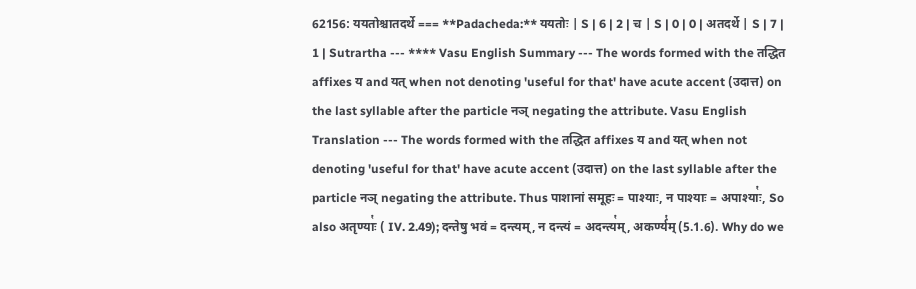62156: ययतोश्चातदर्थे === **Padacheda:** ययतोः | S | 6 | 2 | च | S | 0 | 0 | अतदर्थे | S | 7 | 1 | Sutrartha --- **** Vasu English Summary --- The words formed with the तद्धित affixes य and यत् when not denoting 'useful for that' have acute accent (उदात्त) on the last syllable after the particle नञ् negating the attribute. Vasu English Translation --- The words formed with the तद्धित affixes य and यत् when not denoting 'useful for that' have acute accent (उदात्त) on the last syllable after the particle नञ् negating the attribute. Thus पाशानां समूहः = पाश्याः, न पाश्याः = अपाश्याः꣡, So also अतृण्याः꣡ ( IV. 2.49); दन्तेषु भवं = दन्त्यम्, न दन्त्यं = अदन्त्य꣡म्, अकर्ण्य꣡म् (5.1.6). Why do we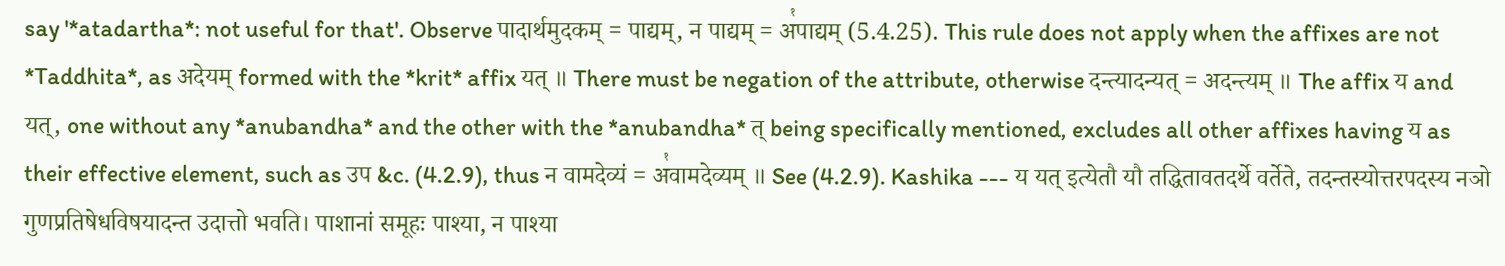say '*atadartha*: not useful for that'. Observe पादार्थमुदकम् = पाद्यम्, न पाद्यम् = अ꣡पाद्यम् (5.4.25). This rule does not apply when the affixes are not *Taddhita*, as अदेयम् formed with the *krit* affix यत् ॥ There must be negation of the attribute, otherwise दन्त्यादन्यत् = अदन्त्यम् ॥ The affix य and यत्, one without any *anubandha* and the other with the *anubandha* त् being specifically mentioned, excludes all other affixes having य as their effective element, such as उप &c. (4.2.9), thus न वामदेव्यं = अ꣡वामदेव्यम् ॥ See (4.2.9). Kashika --- य यत् इत्येतौ यौ तद्धितावतदर्थे वर्तेते, तदन्तस्योत्तरपदस्य नञो गुणप्रतिषेधविषयादन्त उदात्तो भवति। पाशानां समूहः पाश्या, न पाश्या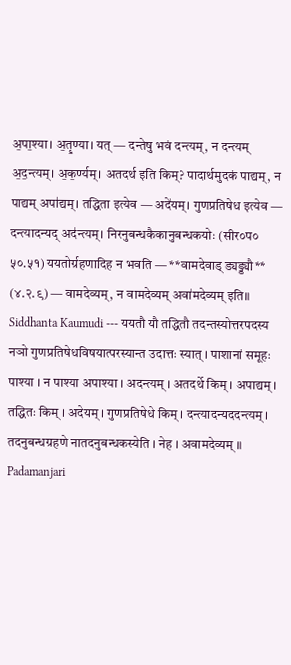अ॒पा॒श्या। अ॒तृ॒ण्या। यत् — दन्तेषु भवं दन्त्यम्, न दन्त्यम् अ॒द॒न्त्यम्। अ॒क॒र्ण्यम्। अतदर्थ इति किम्? पादार्थमुदकं पाद्यम्, न पाद्यम् अपा॑द्यम्। तद्धिता इत्येव — अदे॑यम्। गुणप्रतिषेध इत्येव — दन्त्यादन्यद् अद॑न्त्यम्। निरनुबन्धकैकानुबन्धकयोः (सीर०प० ५०.५१) ययतोर्ग्रहणादिह न भवति — **वामदेवाड् ड्यड्ड्यौ** (४.२.९) — वामदेव्यम्, न वामदेव्यम् अवा॑मदेव्यम् इति॥ Siddhanta Kaumudi --- ययतौ यौ तद्धितौ तदन्तस्योत्तरपदस्य नञो गुणप्रतिषेधविषयात्परस्यान्त उदात्तः स्यात् । पाशानां समूहः पाश्या । न पाश्या अपाश्या । अदन्त्यम् । अतदर्थे किम् । अपाद्यम् । तद्धितः किम् । अदेयम् । गुणप्रतिषेधे किम् । दन्त्यादन्यददन्त्यम् । तदनुबन्धग्रहणे नातदनुबन्धकस्येति । नेह । अवामदेव्यम् ॥ Padamanjari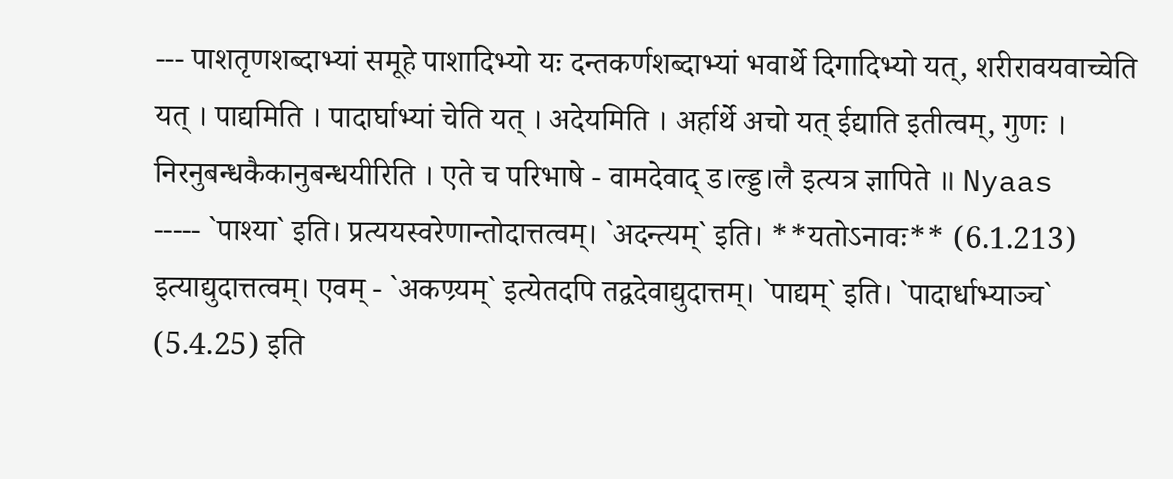--- पाशतृणशब्दाभ्यां समूहे पाशादिभ्यो यः दन्तकर्णशब्दाभ्यां भवार्थे दिगादिभ्यो यत्, शरीरावयवाच्चेति यत् । पाद्यमिति । पादार्घाभ्यां चेति यत् । अदेयमिति । अर्हार्थे अचो यत् ईद्याति इतीत्वम्, गुणः । निरनुबन्धकैकानुबन्धयीरिति । एते च परिभाषे - वामदेवाद् ड।ल्ड्ड।लै इत्यत्र ज्ञापिते ॥ Nyaas ----- `पाश्या` इति। प्रत्ययस्वरेणान्तोदात्तत्वम्। `अदन्त्यम्` इति। **यतोऽनावः** (6.1.213) इत्याद्युदात्तत्वम्। एवम् - `अकण्र्यम्` इत्येतदपि तद्वदेवाद्युदात्तम्। `पाद्यम्` इति। `पादार्धाभ्याञ्च` (5.4.25) इति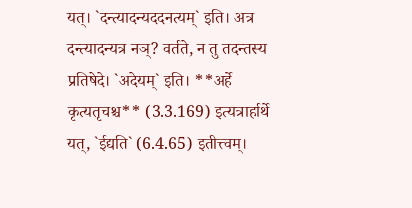यत्। `दन्त्यादन्यददनत्यम्` इति। अत्र दन्त्यादन्यत्र नञ्? वर्तते, न तु तदन्तस्य प्रतिषेदे। `अदेयम्` इति। **अर्हे कृत्यतृचश्च** (3.3.169) इत्यत्रार्हार्थे यत्, `ईद्यति` (6.4.65) इतीत्त्वम्।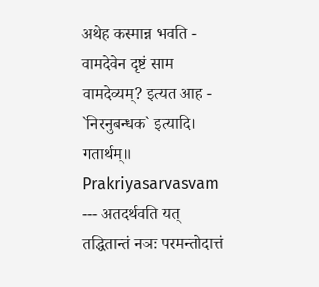अथेह कस्मान्न भवति - वामदेवेन दृष्टं साम वामदेव्यम्? इत्यत आह - `निरनुबन्धक` इत्यादि। गतार्थम्॥ Prakriyasarvasvam --- अतदर्थवति यत् तद्धितान्तं नञः परमन्तोदात्तं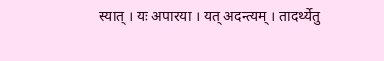स्यात् । यः अपारया । यत् अदन्त्यम् । तादर्थ्येतु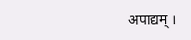अपाद्यम् ।